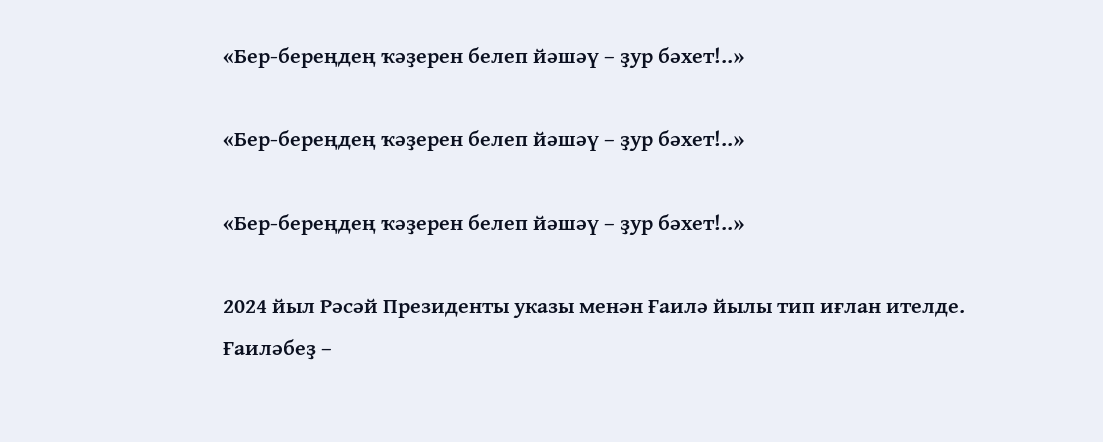«Бер-береңдең ҡәҙерен белеп йәшәү – ҙур бәхет!..»

«Бер-береңдең ҡәҙерен белеп йәшәү – ҙур бәхет!..»

«Бер-береңдең ҡәҙерен белеп йәшәү – ҙур бәхет!..»

2024 йыл Рәсәй Президенты указы менән Ғаилә йылы тип иғлан ителде. Ғаиләбеҙ –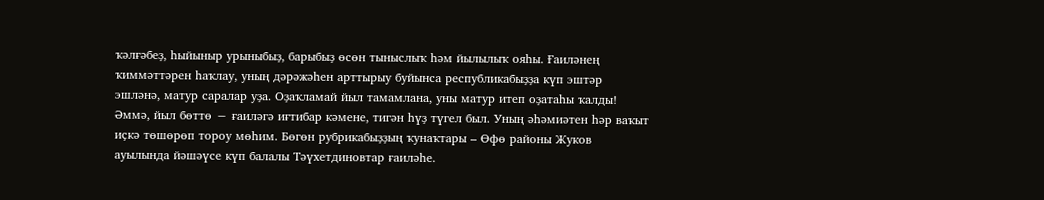ҡәлғәбеҙ, һыйыныр урыныбыҙ, барыбыҙ өсөн тыныслыҡ һәм йылылыҡ ояһы. Ғаиләнең ҡиммәттәрен һаҡлау, уның дәрәжәһен арттырыу буйынса республикабыҙҙа күп эштәр эшләнә, матур саралар уҙа. Оҙаҡламай йыл тамамлана, уны матур итеп оҙатаһы ҡалды! Әммә, йыл бөттө − ғаиләгә иғтибар кәмене, тигән һүҙ түгел был. Уның әһәмиәтен һәр ваҡыт иҫкә төшөрөп тороу мөһим. Бөгөн рубрикабыҙҙың ҡунаҡтары – Өфө районы Жуков ауылында йәшәүсе күп балалы Тәүхетдиновтар ғаиләһе.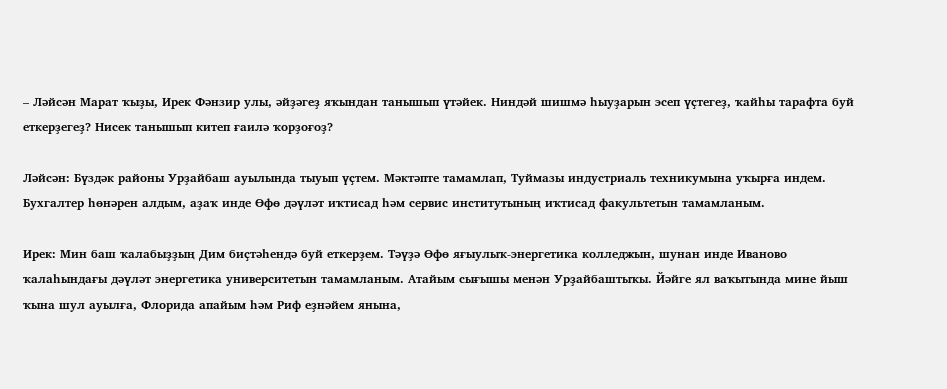– Ләйсән Марат ҡыҙы, Ирек Фәнзир улы, әйҙәгеҙ яҡындан танышып үтәйек. Ниндәй шишмә һыуҙарын эсеп үҫтегеҙ, ҡайһы тарафта буй еткерҙегеҙ? Нисек танышып китеп ғаилә ҡорҙоғоҙ?

Ләйсән: Бүздәк районы Урҙайбаш ауылында тыуып үҫтем. Мәктәпте тамамлап, Туймазы индустриаль техникумына уҡырға индем. Бухгалтер һөнәрен алдым, аҙаҡ инде Өфө дәүләт иҡтисад һәм сервис институтының иҡтисад факультетын тамамланым.

Ирек: Мин баш ҡалабыҙҙың Дим биҫтәһендә буй еткерҙем. Тәүҙә Өфө яғыулыҡ-энергетика колледжын, шунан инде Иваново ҡалаһындағы дәүләт энергетика университетын тамамланым. Атайым сығышы менән Урҙайбаштыҡы. Йәйге ял ваҡытында мине йыш ҡына шул ауылға, Флорида апайым һәм Риф еҙнәйем янына,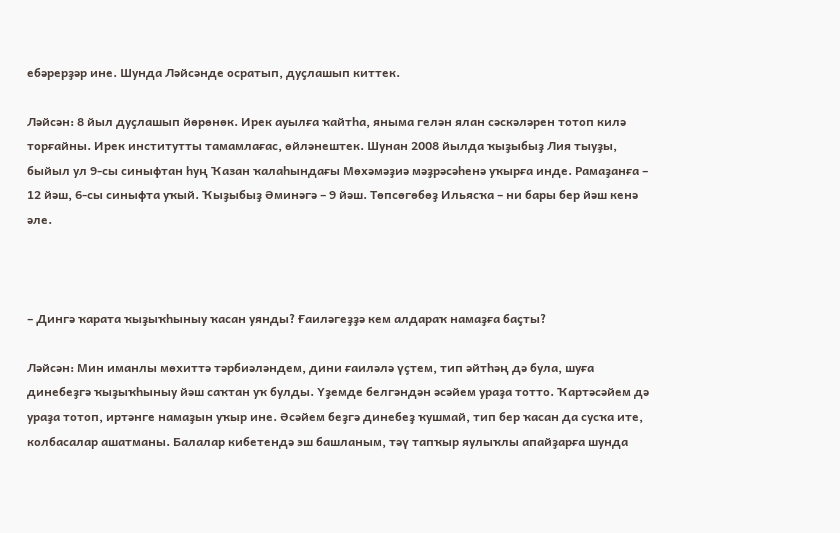ебәрерҙәр ине. Шунда Ләйсәнде осратып, дуҫлашып киттек.

Ләйсән: 8 йыл дуҫлашып йөрөнөк. Ирек ауылға ҡайтһа, яныма гелән ялан сәскәләрен тотоп килә торғайны. Ирек институтты тамамлағас, өйләнештек. Шунан 2008 йылда ҡыҙыбыҙ Лия тыуҙы, быйыл ул 9-сы синыфтан һуң Ҡазан ҡалаһындағы Мөхәмәҙиә мәҙрәсәһенә уҡырға инде. Рамаҙанға – 12 йәш, 6-сы синыфта уҡый. Ҡыҙыбыҙ Әминәгә – 9 йәш. Төпсөгөбөҙ Ильясҡа – ни бары бер йәш кенә әле.



– Дингә ҡарата ҡыҙыҡһыныу ҡасан уянды? Ғаиләгеҙҙә кем алдараҡ намаҙға баҫты?

Ләйсән: Мин иманлы мөхиттә тәрбиәләндем, дини ғаиләлә үҫтем, тип әйтһәң дә була, шуға динебеҙгә ҡыҙыҡһыныу йәш саҡтан уҡ булды. Үҙемде белгәндән әсәйем ураҙа тотто. Ҡартәсәйем дә ураҙа тотоп, иртәнге намаҙын уҡыр ине. Әсәйем беҙгә динебеҙ ҡушмай, тип бер ҡасан да сусҡа ите, колбасалар ашатманы. Балалар кибетендә эш башланым, тәү тапҡыр яулыҡлы апайҙарға шунда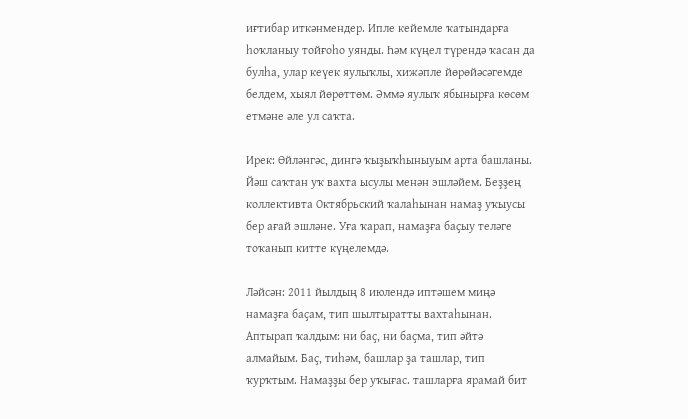иғтибар иткәнмендер. Ипле кейемле ҡатындарға һоҡланыу тойғоһо уянды. Һәм күңел түрендә ҡасан да булһа, улар кеүек яулыҡлы, хижәпле йөрөйәсәгемде белдем, хыял йөрөттөм. Әммә яулыҡ ябынырға көсөм етмәне әле ул саҡта.

Ирек: Өйләнгәс, дингә ҡыҙыҡһыныуым арта башланы. Йәш саҡтан уҡ вахта ысулы менән эшләйем. Беҙҙең коллективта Октябрьский ҡалаһынан намаҙ уҡыусы бер ағай эшләне. Уға ҡарап, намаҙға баҫыу теләге тоҡанып китте күңелемдә.

Ләйсән: 2011 йылдың 8 июлендә иптәшем миңә намаҙға баҫам, тип шылтыратты вахтаһынан. Аптырап ҡалдым: ни баҫ, ни баҫма, тип әйтә алмайым. Баҫ, тиһәм, башлар ҙа ташлар, тип ҡурҡтым. Намаҙҙы бер уҡығас. ташларға ярамай бит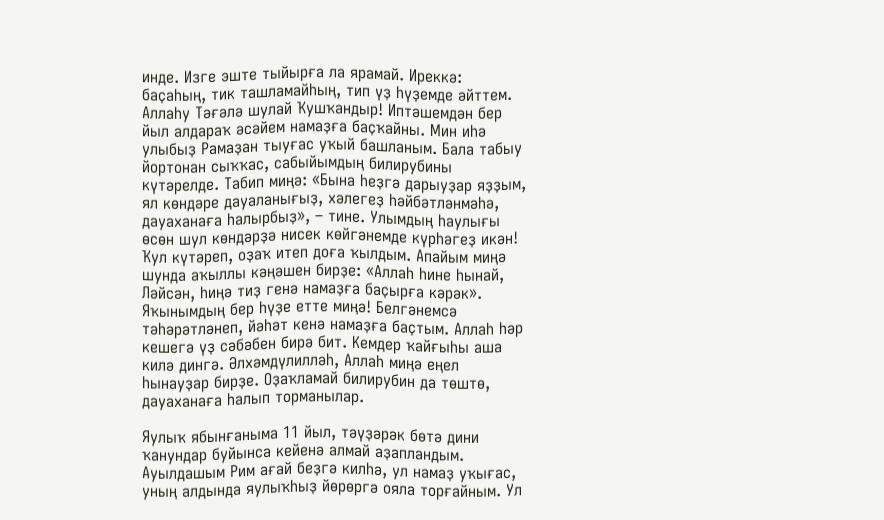инде. Изге эште тыйырға ла ярамай. Иреккә: баҫаһың, тик ташламайһың, тип үҙ һүҙемде әйттем. Аллаһу Тәғәлә шулай Ҡушҡандыр! Иптәшемдән бер йыл алдараҡ әсәйем намаҙға баҫҡайны. Мин иһә улыбыҙ Рамаҙан тыуғас уҡый башланым. Бала табыу йортонан сыҡҡас, сабыйымдың билирубины күтәрелде. Табип миңә: «Бына һеҙгә дарыуҙар яҙҙым, ял көндәре дауаланығыҙ, хәлегеҙ һәйбәтләнмәһә, дауаханаға һалырбыҙ», – тине. Улымдың һаулығы өсөн шул көндәрҙә нисек көйгәнемде күрһәгеҙ икән! Ҡул күтәреп, оҙаҡ итеп доға ҡылдым. Апайым миңә шунда аҡыллы кәңәшен бирҙе: «Аллаһ һине һынай, Ләйсән, һиңә тиҙ генә намаҙға баҫырға кәрәк». Яҡынымдың бер һүҙе етте миңә! Белгәнемсә тәһәрәтләнеп, йәһәт кенә намаҙға баҫтым. Аллаһ һәр кешегә үҙ сәбәбен бирә бит. Кемдер ҡайғыһы аша килә дингә. Әлхәмдүлилләһ, Аллаһ миңә еңел һынауҙар бирҙе. Оҙаҡламай билирубин да төштө, дауаханаға һалып торманылар.

Яулыҡ ябынғаныма 11 йыл, тәүҙәрәк бөтә дини ҡанундар буйынса кейенә алмай аҙапландым. Ауылдашым Рим ағай беҙгә килһә, ул намаҙ уҡығас, уның алдында яулыҡһыҙ йөрөргә ояла торғайным. Ул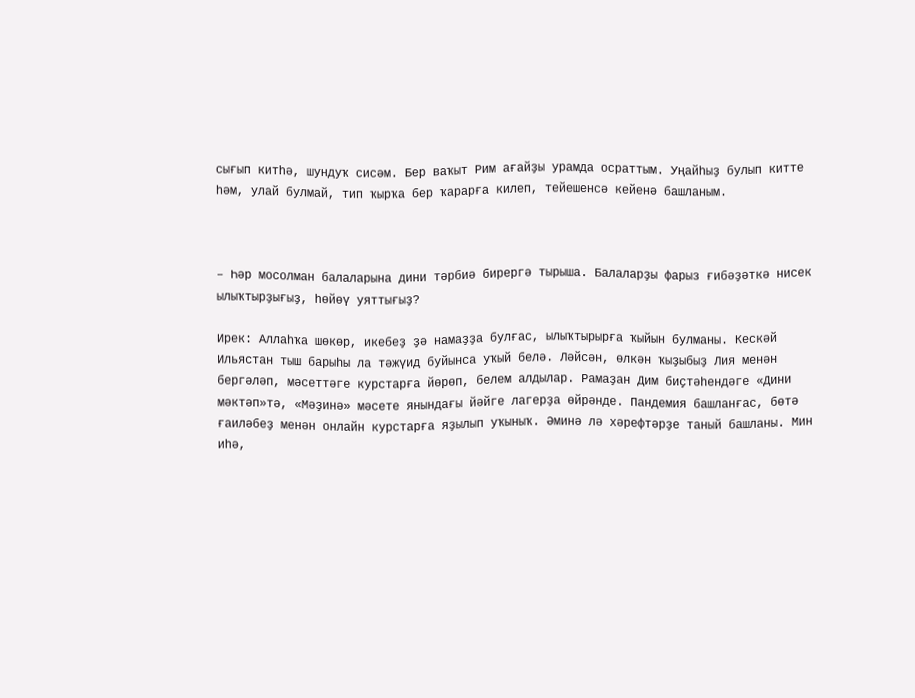сығып китһә, шундуҡ сисәм. Бер ваҡыт Рим ағайҙы урамда осраттым. Уңайһыҙ булып китте һәм, улай булмай, тип ҡырҡа бер ҡарарға килеп, тейешенсә кейенә башланым.



– Һәр мосолман балаларына дини тәрбиә бирергә тырыша. Балаларҙы фарыз ғибәҙәткә нисек ылыҡтырҙығыҙ, һөйөү уяттығыҙ?

Ирек: Аллаһҡа шөкөр, икебеҙ ҙә намаҙҙа булғас, ылыҡтырырға ҡыйын булманы. Кескәй Ильястан тыш барыһы ла тәжүид буйынса уҡый белә. Ләйсән, өлкән ҡыҙыбыҙ Лия менән бергәләп, мәсеттәге курстарға йөрөп, белем алдылар. Рамаҙан Дим биҫтәһендәге «Дини мәктәп»тә, «Мәҙинә» мәсете янындағы йәйге лагерҙа өйрәнде. Пандемия башланғас, бөтә ғаиләбеҙ менән онлайн курстарға яҙылып уҡыныҡ. Әминә лә хәрефтәрҙе таный башланы. Мин иһә,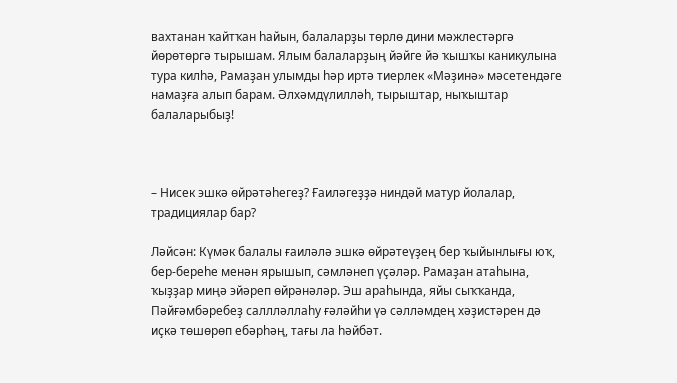вахтанан ҡайтҡан һайын, балаларҙы төрлө дини мәжлестәргә йөрөтөргә тырышам. Ялым балаларҙың йәйге йә ҡышҡы каникулына тура килһә, Рамаҙан улымды һәр иртә тиерлек «Мәҙинә» мәсетендәге намаҙға алып барам. Әлхәмдүлилләһ, тырыштар, ныҡыштар балаларыбыҙ!



– Нисек эшкә өйрәтәһегеҙ? Ғаиләгеҙҙә ниндәй матур йолалар, традициялар бар?

Ләйсән: Күмәк балалы ғаиләлә эшкә өйрәтеүҙең бер ҡыйынлығы юҡ, бер-береһе менән ярышып, сәмләнеп үҫәләр. Рамаҙан атаһына, ҡыҙҙар миңә эйәреп өйрәнәләр. Эш араһында, яйы сыҡҡанда, Пәйғәмбәребеҙ саллләллаһу ғәләйһи үә сәлләмдең хәҙистәрен дә иҫкә төшөрөп ебәрһәң, тағы ла һәйбәт.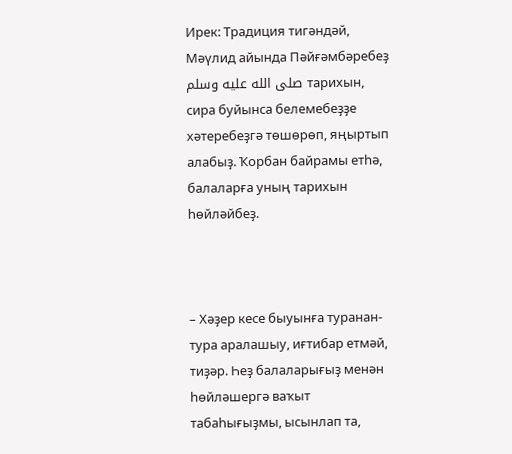Ирек: Традиция тигәндәй, Мәүлид айында Пәйғәмбәребеҙ صلى الله عليه وسلم тарихын, сира буйынса белемебеҙҙе хәтеребеҙгә төшөрөп, яңыртып алабыҙ. Ҡорбан байрамы етһә, балаларға уның тарихын һөйләйбеҙ.



– Хәҙер кесе быуынға туранан-тура аралашыу, иғтибар етмәй, тиҙәр. Һеҙ балаларығыҙ менән һөйләшергә ваҡыт табаһығыҙмы, ысынлап та,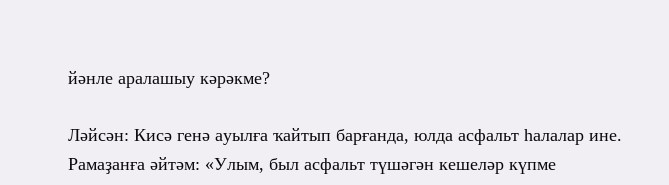йәнле аралашыу кәрәкме?

Ләйсән: Кисә генә ауылға ҡайтып барғанда, юлда асфальт һалалар ине. Рамаҙанға әйтәм: «Улым, был асфальт түшәгән кешеләр күпме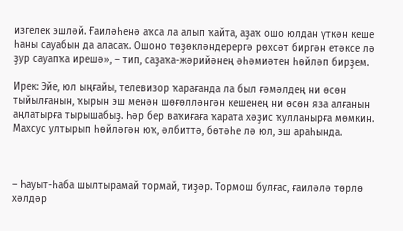изгелек эшләй. Ғаиләһенә аҡса ла алып ҡайта, аҙаҡ ошо юлдан үткән кеше һаны сауабын да аласаҡ. Ошоно төҙөкләндерергә рөхсәт биргән етәксе лә ҙур сауапҡа ирешә», – тип, саҙаҡа-жәрийәнең әһәмиәтен һөйләп бирҙем.

Ирек: Эйе, юл ыңғайы, телевизор ҡарағанда ла был ғәмәлдең ни өсөн тыйылғанын, ҡырын эш менән шөғөлләнгән кешенең ни өсөн яза алғанын аңлатырға тырышабыҙ. Һәр бер ваҡиғаға ҡарата хәҙис ҡулланырға мөмкин. Махсус ултырып һөйләгән юҡ, әлбиттә, бөтәһе лә юл, эш араһында.



– Һауыт-һаба шылтырамай тормай, тиҙәр. Тормош булғас, ғаиләлә төрлө хәлдәр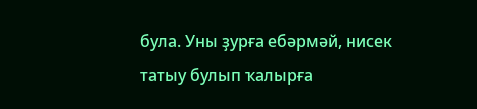була. Уны ҙурға ебәрмәй, нисек татыу булып ҡалырға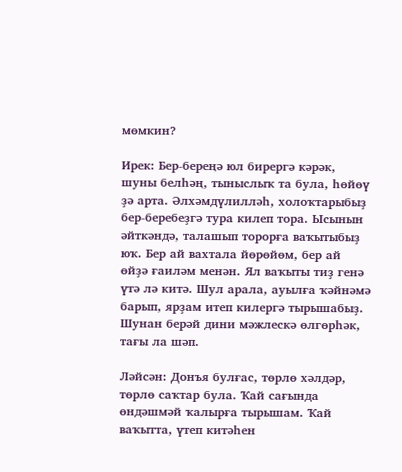мөмкин?

Ирек: Бер-береңә юл бирергә кәрәк, шуны белһәң, тыныслыҡ та була, һөйөү ҙә арта. Әлхәмдүлилләһ, холоҡтарыбыҙ бер-беребеҙгә тура килеп тора. Ысынын әйткәндә, талашып торорға ваҡытыбыҙ юҡ. Бер ай вахтала йөрөйөм, бер ай өйҙә ғаиләм менән. Ял ваҡыты тиҙ генә үтә лә китә. Шул арала, ауылға ҡәйнәмә барып, ярҙам итеп килергә тырышабыҙ. Шунан берәй дини мәжлескә өлгөрһәк, тағы ла шәп.

Ләйсән: Донъя булғас, төрлө хәлдәр, төрлө саҡтар була. Ҡай сағында өндәшмәй ҡалырға тырышам. Ҡай ваҡытта, үтеп китәһен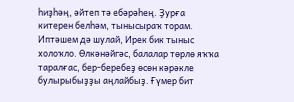һиҙһәң, әйтеп тә ебәрәһең. Ҙурға китерен белһәм, тынысыраҡ торам. Иптәшем дә шулай, Ирек бик тыныс холоҡло. Өлкәнәйгәс, балалар төрлө яҡҡа таралғас, бер-беребеҙ өсөн кәрәкле булырыбыҙҙы аңлайбыҙ. Ғүмер бит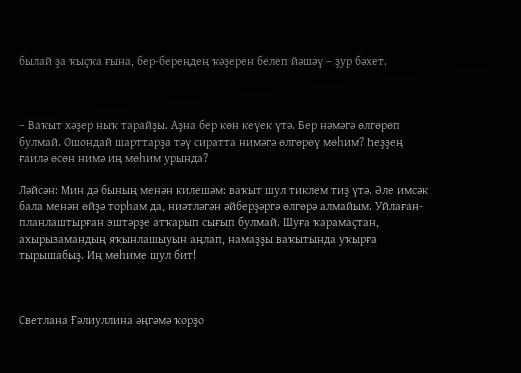былай ҙа ҡыҫҡа ғына, бер-береңдең ҡәҙерен белеп йәшәү – ҙур бәхет.



– Ваҡыт хәҙер ныҡ тарайҙы. Аҙна бер көн кеүек үтә. Бер нәмәгә өлгөрөп булмай. Ошондай шарттарҙа тәү сиратта нимәгә өлгөрөү мөһим? Һеҙҙең ғаилә өсөн нимә иң мөһим урында?

Ләйсән: Мин дә бының менән килешәм: ваҡыт шул тиклем тиҙ үтә. Әле имсәк бала менән өйҙә торһам да, ниәтләгән әйберҙәргә өлгөрә алмайым. Уйлаған-планлаштырған эштәрҙе атҡарып сығып булмай. Шуға ҡарамаҫтан, ахырызамандың яҡынлашыуын аңлап, намаҙҙы ваҡытында уҡырға тырышабыҙ. Иң мөһиме шул бит!



Светлана Ғәлиуллина әңгәмә ҡорҙо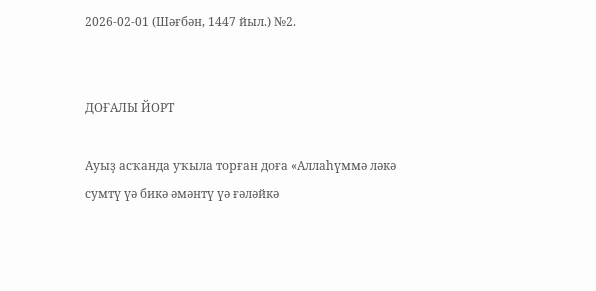2026-02-01 (Шәғбән, 1447 йыл.) №2.


ДОҒАЛЫ ЙОРТ

Ауыҙ асҡанда уҡыла торған доға «Аллаһүммә ләкә сумтү үә бикә әмәнтү үә ғәләйкә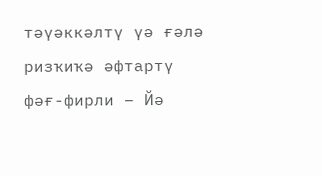тәүәккәлтү үә ғәлә ризҡиҡә әфтартү фәғ-фирли – Йә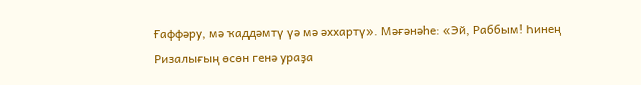Ғаффәру, мә ҡаддәмтү үә мә әххартү». Мәғәнәһе: «Эй, Раббым! Һинең Ризалығың өсөн генә ураҙа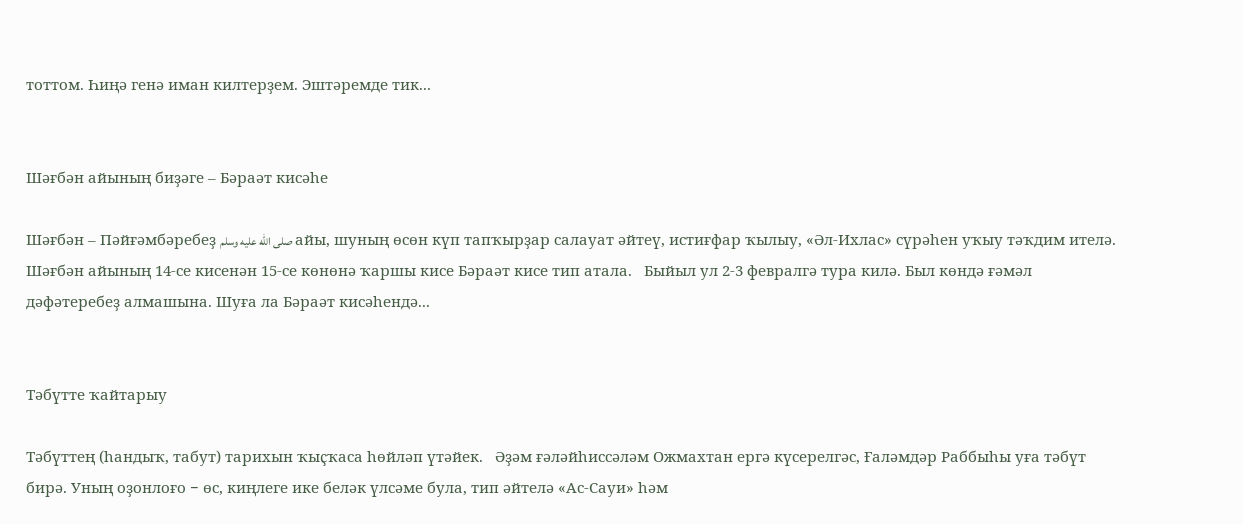тоттом. Һиңә генә иман килтерҙем. Эштәремде тик...


Шәғбән айының биҙәге – Бәраәт кисәһе

Шәғбән – Пәйғәмбәребеҙ صلى الله عليه وسلم айы, шуның өсөн күп тапҡырҙар салауат әйтеү, истиғфар ҡылыу, «Әл-Ихлас» сүрәһен уҡыу тәҡдим ителә. Шәғбән айының 14-се кисенән 15-се көнөнә ҡаршы кисе Бәраәт кисе тип атала.   Быйыл ул 2-3 февралгә тура килә. Был көндә ғәмәл дәфәтеребеҙ алмашына. Шуға ла Бәраәт кисәһендә...


Тәбүтте ҡайтарыу

Тәбүттең (һандыҡ, табут) тарихын ҡыҫҡаса һөйләп үтәйек.   Әҙәм ғәләйһиссәләм Ожмахтан ергә күсерелгәс, Ғаләмдәр Раббыһы уға тәбүт бирә. Уның оҙонлоғо − өс, киңлеге ике беләк үлсәме була, тип әйтелә «Ас-Сауи» һәм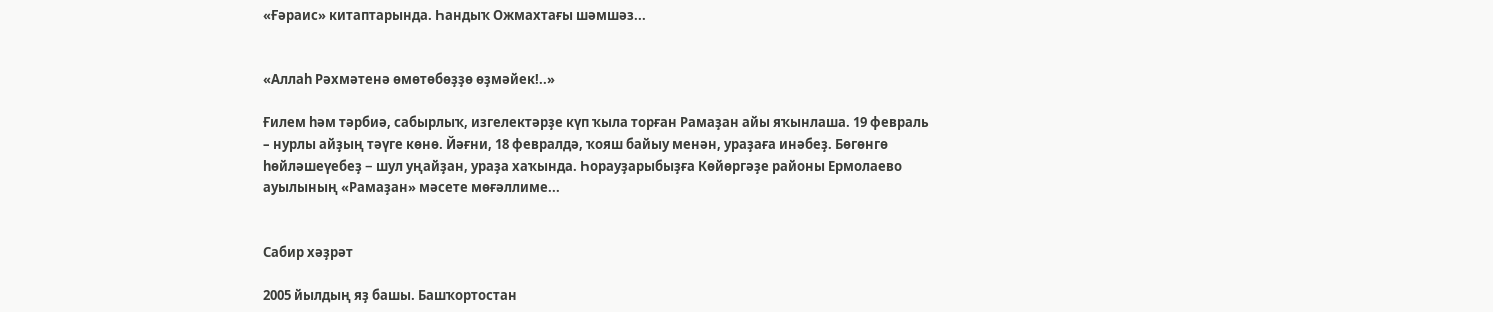«Ғәраис» китаптарында. Һандыҡ Ожмахтағы шәмшәз...


«Аллаһ Рәхмәтенә өмөтөбөҙҙө өҙмәйек!..»

Ғилем һәм тәрбиә, сабырлыҡ, изгелектәрҙе күп ҡыла торған Рамаҙан айы яҡынлаша. 19 февраль – нурлы айҙың тәүге көнө. Йәғни, 18 февралдә, ҡояш байыу менән, ураҙаға инәбеҙ. Бөгөнгө һөйләшеүебеҙ − шул уңайҙан, ураҙа хаҡында. Һорауҙарыбыҙға Көйөргәҙе районы Ермолаево ауылының «Рамаҙан» мәсете мөғәллиме...


Сабир хәҙрәт

2005 йылдың яҙ башы. Башҡортостан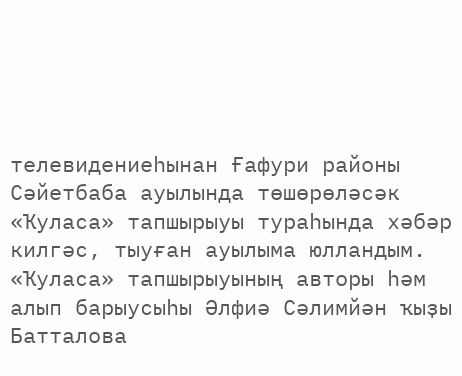телевидениеһынан Ғафури районы Сәйетбаба ауылында төшөрөләсәк «Ҡуласа» тапшырыуы тураһында хәбәр килгәс, тыуған ауылыма юлландым. «Ҡуласа» тапшырыуының авторы һәм алып барыусыһы Әлфиә Сәлимйән ҡыҙы Батталова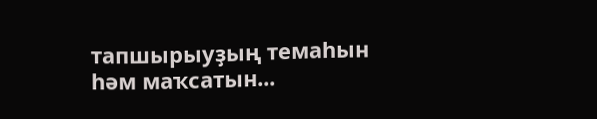тапшырыуҙың темаһын һәм маҡсатын...